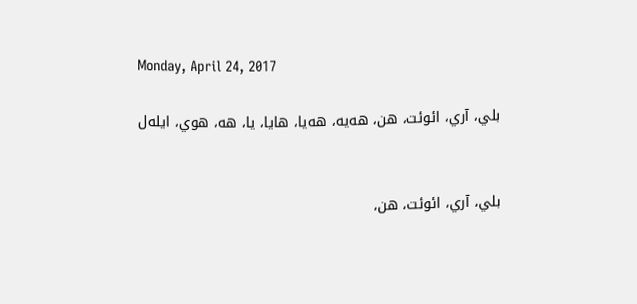Monday, April 24, 2017

بلي، آري، ائوئت، هن، هه‌يه، هه‌يا، هايا، يا، هه، هوي، ايله‌ل


بلي، آري، ائوئت، هن،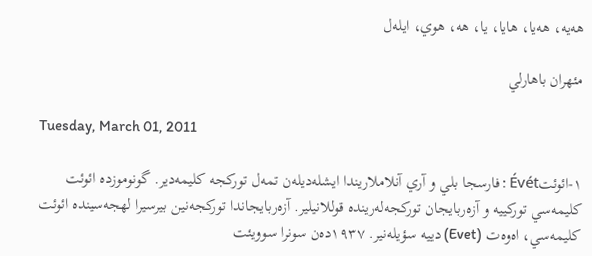هه‌يه، هه‌يا، هايا، يا، هه، هوي، ايله‌ل

مئهران باهارلي

Tuesday, March 01, 2011

۱-ائوئتÉvét : فارسجا بلي و آري آنلاملاريندا ايشله‌ديله‌ن تمه‌ل تورکجه کليمه‌دير. گونوموزده ائوئت کليمه‌سي تورکييه و آزه‌ربايجان تورکجه‌له‌رينده قوللانيلير. آزه‌ربايجاندا تورکجه‌نين بيرسيرا لهجه‌سينده ائوئت کليمه‌سي، اه‌وه‌ت (Evet) دييه سؤيله‌نير. ۱۹۳۷ده‌ن سونرا سوويئت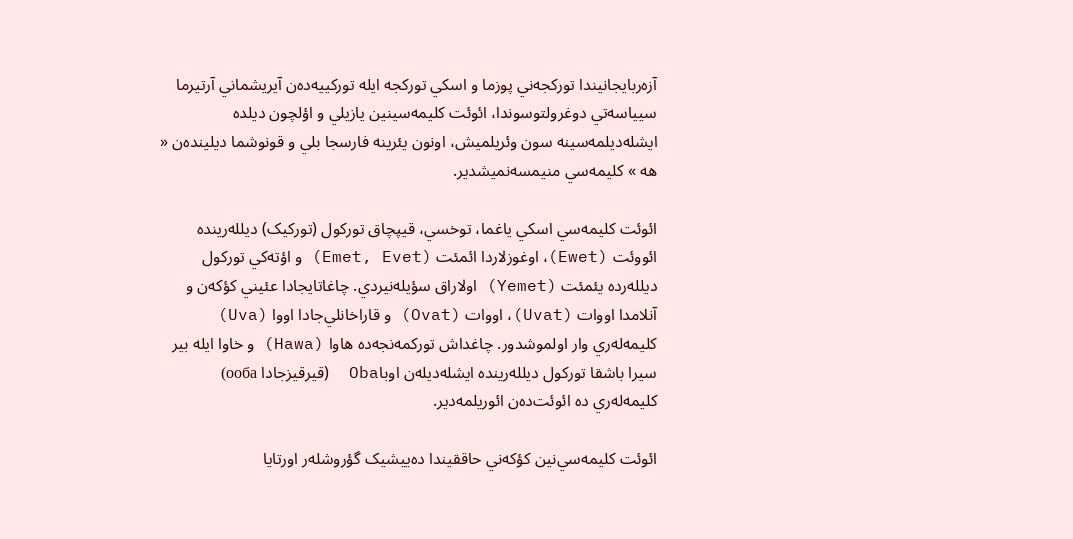آزه‌ربايجانيندا تورکجه‌ني پوزما و اسکي تورکجه ايله تورکييه‌ده‌ن آيريشماني آرتيرما سيياسه‌تي دوغرولتوسوندا، ائوئت کليمه‌سينين يازيلي و اؤلچون ديلده ايشله‌ديلمه‌سينه سون وئريلميش، اونون يئرينه فارسجا بلي و قونوشما ديلينده‌ن « هه » کليمه‌سي منيمسه‌نميشدير.

ائوئت کليمه‌سي اسکي ياغما، توخسي، قيپچاق تورکول (تورکيک) ديلله‌رينده ائووئت (Ewet)، اوغوزلاردا ائمئت (Emet, Evet) و اؤته‌کي تورکول ديلله‌رده يئمئت (Yemet) اولاراق سؤيله‌نيردي. چاغاتايجادا عئيني کؤکه‌ن و آنلامدا اووات (Uvat)، اووات (Ovat) و قاراخانلي‌جادا اووا (Uva) کليمه‌له‌ري وار اولموشدور. چاغداش تورکمه‌نجه‌ده هاوا (Hawa) و خاوا ايله بير سيرا باشقا تورکول ديلله‌رينده ايشله‌ديله‌ن اوباOba  (قيرقيزجادا ооба) کليمه‌له‌ري ده ائوئت‌ده‌ن ائوريلمه‌دير.

ائوئت کليمه‌سي‌نين کؤکه‌ني حاققيندا ده‌ييشيک گؤروشله‌ر اورتايا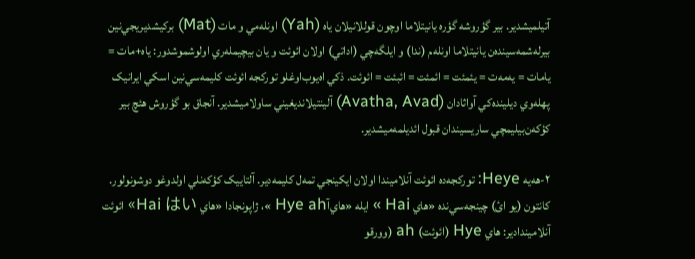آتيلميشدير. بير گؤروشه گؤره يانيتلاما اوچون قوللانيلان ياه (Yah) اونله‌مي و مات (Mat) برکيشديريجي‌نين بيرله‌شمه‌سينده‌ن يانيتلاما اونله‌م (ندا) و ايلگه‌چي (اداتي) اولان ائوئت و يان بيچيمله‌ري اولوشموشدور: ياه+مات = يامات = يه‌مه‌ت = يئمئت = ائمئت = ائبئت = ائوئت. ذکي اه‌يوب‌اوغلو تورکجه ائوئت کليمه‌سي‌نين اسکي ايرانيک پهله‌وي ديلينده‌کي آواثادان (Avatha, Avad) آلينتيلانديغيني ساولاميشدير. آنجاق بو گؤروش هئچ بير کؤکه‌ن‌بيليمچي ساريسيندان قبول ائديلمه‌ميشدير.

۲-هه‌يه Heye: تورکجه‌ده ائوئت آنلاميندا اولان ايکينجي تمه‌ل کليمه‌دير. آلتاييک کؤکه‌نلي اولدوغو دوشونولور. کانتون (يو ائ) چينجه‌سي‌نده «هاي Hai » ايله «هاي‌آHye ah »، ژاپونجادا «هاي Hai はい» ائوئت آنلاميندادير: هاي Hye (ائوئت) ah (وورقو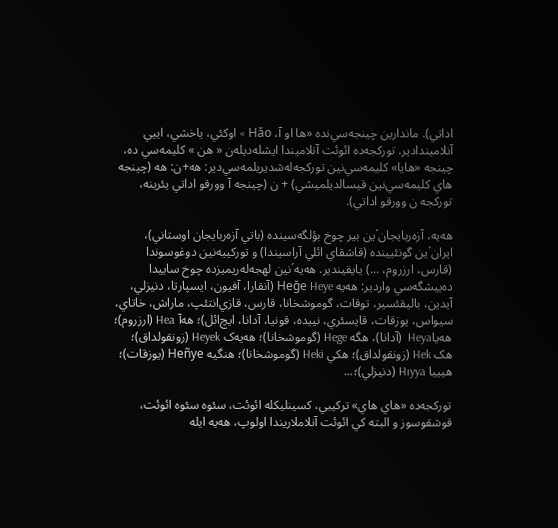اداتي). ماندارين چينجه‌سي‌نده «ها او آ، Hǎo » اوکئي، ياخشي، اييي آنلاميندادير. تورکجه‌ده ائوئت آنلاميندا ايشله‌ديله‌ن « هن » کليمه‌سي ده، چينجه «هايا» کليمه‌سي‌نين تورکجه‌له‌شديريلمه‌سي‌دير: هه+ن: هه (چينجه هاي کليمه‌سي‌نين قيسالديلميشي) + ن (چينجه آ وورقو اداتي يئرينه، تورکجه ن وورقو اداتي).

هه‌يه، آزه‌ربايجانˊين بير چوخ بؤلگه‌سينده (باتي آزه‌ربايجان اوستاني)، ايرانˊين گونئيينده (قاشقاي ائلي آراسيندا) و تورکييه‌‌نين دوغوسوندا (قارس، ارزروم، ...) يايقيندير. هه‌يهˊنين لهجه‌له‌ريميزده چوخ ساييدا ده‌ييشگه‌سي واردير: هه‌يه Heğe Heye (آنقارا، آفيون، ايسپارتا، دنيزلي، آيدين، باليقئسير، توقات، گوموشخانا، قارس، قازي‌انتئپ، ماراش، خاتاي، سيواس، يوزقات، قايسئري، نييده، قونيا، آدانا، ايچ‌ائل)؛ هه‌آ Hea (ارزروم)؛ هه‌ياHeya  (آدانا)، هگه Hege (گوموشخانا)؛ هه‌يه‌ک Heyek (زونقولداق)؛ هک Hek (زونقولداق)؛ هکي Heki (گوموشخانا)؛ هنگيه Heñye (يوزقات)؛ هيييا Hıyya (دنيزلي)؛...

تورکجه‌ده «هاي هاي» ترکيبي، کسينليکله ائوئت، سئوه سئوه ائوئت، قوشقوسوز و البته کي ائوئت آنلاملاريندا اولوپ، هه‌يه ايله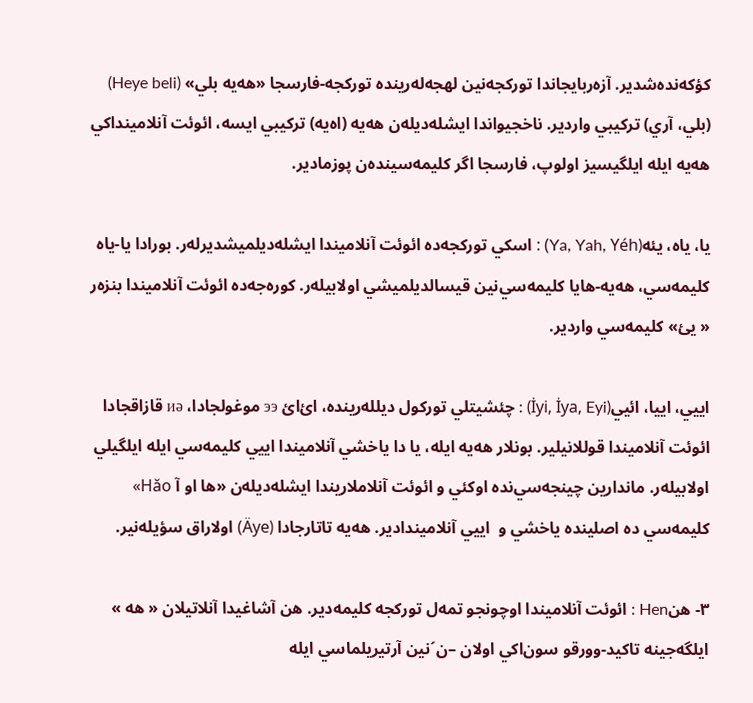کؤکه‌نده‌شدير. آزه‌ربايجاندا تورکجه‌نين لهجه‌له‌رينده تورکجه-فارسجا «هه‌يه بلي» (Heye beli) (بلي، آري) ترکيبي واردير. ناخجيواندا ايشله‌ديله‌ن هه‌يه (اه‌يه) ترکيبي ايسه، ائوئت آنلامينداکي هه‌يه ايله ايلگيسيز اولوپ، فارسجا اگر کليمه‌سينده‌ن پوزمادير.

يا، ياه، يئه(Ya, Yah, Yéh) : اسکي تورکجه‌ده ائوئت آنلاميندا ايشله‌ديلميشديرله‌ر. بورادا يا-ياه کليمه‌سي، هه‌يه-هايا کليمه‌سي‌نين قيسالديلميشي اولابيله‌ر. کوره‌جه‌ده ائوئت آنلاميندا بنزه‌ر « يئ» کليمه‌سي واردير.

اييي، اييا، ائيي(İyi, İya, Eyi) : چئشيتلي تورکول ديلله‌رينده، ا‌ئ‌ائ ээ موغولجادا، иә قازاقجادا ائوئت آنلاميندا قوللانيلير. بونلار هه‌يه ايله، يا دا ياخشي آنلاميندا اييي کليمه‌سي ايله ايلگيلي اولابيله‌ر. ماندارين چينجه‌سي‌نده اوکئي و ائوئت آنلاملاريندا ايشله‌ديله‌ن «ها او آ Hǎo» کليمه‌سي ده اصلينده ياخشي و  اييي آنلاميندادير. هه‌يه تاتارجادا (Äye) اولاراق سؤيله‌نير.

۳- هنHen : ائوئت آنلاميندا اوچونجو تمه‌ل تورکجه کليمه‌دير. هن آشاغيدا آنلاتيلان « هه » ايلگه‌جينه تاکيد-وورقو سون‌اکي اولان –نˊنين آرتيريلماسي ايله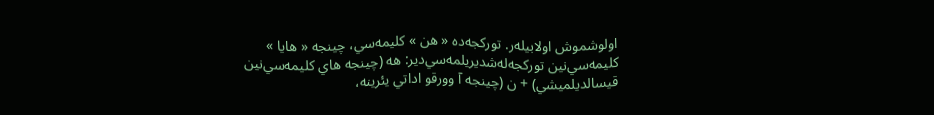اولوشموش اولابيله‌ر. تورکجه‌ده « هن » کليمه‌سي، چينجه « هايا » کليمه‌سي‌نين تورکجه‌له‌شديريلمه‌سي‌دير: هه (چينجه هاي کليمه‌سي‌نين قيسالديلميشي) + ن (چينجه آ وورقو اداتي يئرينه،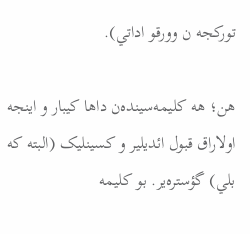تورکجه ن وورقو اداتي).

هن؛ هه کليمه‌سينده‌ن داها کيبار و اينجه اولاراق قبول ائديلير و کسينليک (البته که بلي) گؤستره‌ير. بو کليمه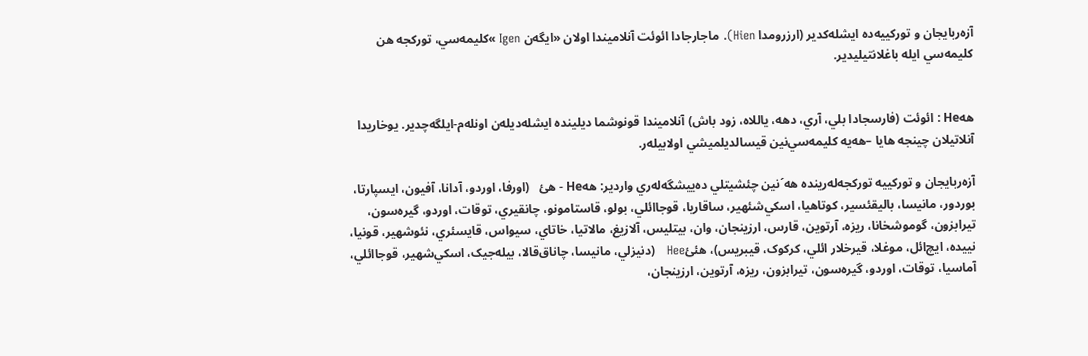آزه‌ربايجان و تورکييه‌ده ايشله‌کدير (ارزرومدا Hien). ماجارجادا ائوئت آنلاميندا اولان «ايگه‌ن Igen »کليمه‌سي، تورکجه هن کليمه‌سي ايله باغلانتيليدير.


ههHe : ائوئت (فارسجادا بلي، آري، دهه، ياللاه، زود باش) آنلاميندا قونوشما ديلينده ايشله‌ديله‌ن اونله‌م-ايلگه‌چدير. يوخاريدا آنلاتيلان چينجه هايا –هه‌يه کليمه‌سي‌نين قيسالديلميشي اولابيله‌ر.

آزه‌ربايجان و تورکييه تورکجه‌له‌رينده ههˊنين چئشيتلي ده‌ييشگه‌له‌ري واردير: ههHe - هئ   (اورفا، اوردو، آدانا، آفيون، ايسپارتا، بوردور، مانيسا، باليقئسير، کوتاهيا، اسکي‌شئهير، ساقاريا، قوجاائلي، بولو، قاستامونو، چانقيري، توقات، اوردو، گيره‌سون، تيرابزون، گوموشخانا، ريزه، آرتوين، قارس، ارزينجان، وان، بيتليس، آلازيغ، مالاتيا، خاتاي، سيواس، قايسئري، نئوشهير، قونيا، نييده، ايچ‌ائل، موغلا، قيرخلار ائلي، کرکوک، قيبريس)، هئئHee   (دنيزلي، مانيسا، چاناق‌قالا، بيله‌جيک، اسکي‌شهير، قوجاائلي، آماسيا، توقات، اوردو، گيره‌سون، تيرابزون، ريزه، آرتوين، ارزينجان،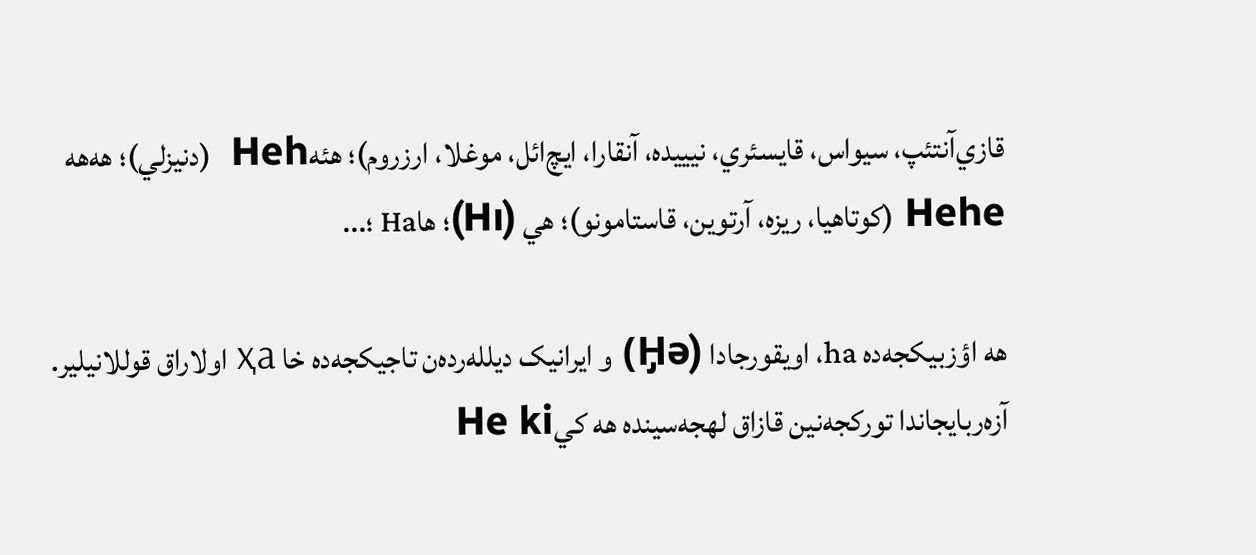قازي‌آنتئپ، سيواس، قايسئري، نيييده، آنقارا، ايچ‌ائل، موغلا، ارزروم)؛ هئهHeh  (دنيزلي)؛ هه‌هه Hehe (کوتاهيا، ريزه، آرتوين، قاستامونو)؛ هي (Hı)؛ هاHa ؛...

هه اؤزبيکجه‌ده ha، اويقورجادا (H̡ə) و ايرانيک ديلله‌رده‌ن تاجيکجه‌ده خا ҳа اولاراق قوللانيلير. آزه‌ربايجاندا تورکجه‌نين قازاق لهجه‌سينده هه کيHe ki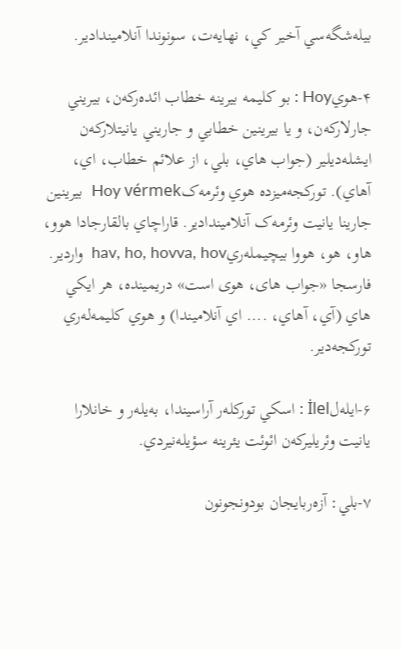بيله‌شگه‌سي آخير کي، نهايه‌ت، سونوندا آنلاميندادير.

۴-هويHoy : بو کليمه بيرينه خطاب ائده‌رکه‌ن، بيريني جارلارکه‌ن، و يا بيرينين خطابي و جاريني يانيتلارکه‌ن ايشله‌ديلير (جواب هاي، بلي، از علائم خطاب، اي، آهاي). تورکجه‌ميزده هوي وئرمه‌کHoy vérmek  بيرينين جارينا يانيت وئرمه‌ک آنلاميندادير. قاراچاي بالقارجادا هوو، هاو، هو، هووا بيچيمله‌ريhav, ho, hovva, hov  واردير. فارسجا «جواب های، هوی است» دريمينده، هر ايکي هاي (آي، آهاي، .... اي آنلاميندا) و هوي کليمه‌له‌ري تورکجه‌دير.

۶-ايله‌لİlel : اسکي تورکله‌ر آراسيندا، به‌يله‌ر و خانلارا يانيت وئريليرکه‌ن ائوئت يئرينه سؤيله‌نيردي.

۷-بلي: آزه‌ربايجان بودونجونون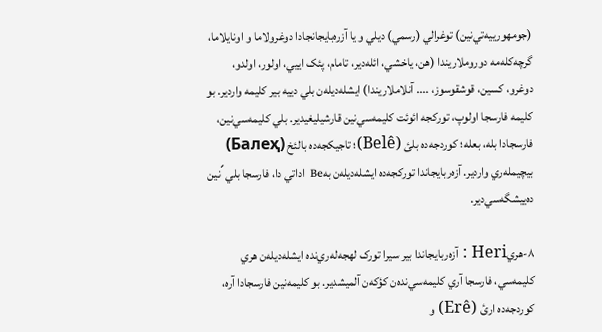(جومهورييه‌تي‌نين) توغرالي (رسمي) ديلي و يا آزره‌بايجانجادا دوغرولاما و اونايلاما، گرچه‌کله‌مه دوروملاريندا (هن، ياخشي، ائله‌دير، تامام، پئک اييي، اولور، اولدو، دوغرو، کسين، قوشقوسوز، .... آنلاملاريندا) ايشله‌ديله‌ن بلي دييه بير کليمه واردير. بو کليمه فارسجا اولوپ، تورکجه ائوئت کليمه‌سي‌نين قارشيليغيدير. بلي کليمه‌سي‌نين، فارسجادا بله، بعله؛ کوردجه‌ده بلئ (Belê)؛ تاجيکجه‌ده بالئخ (Балеҳ) بيچيمله‌ري واردير. آزه‌ربايجاندا تورکجه‌ده ايشله‌ديله‌ن بهBe  اداتي دا، فارسجا بليˊنين ده‌ييشگه‌سي‌دير.

۸-هريHeri : آزه‌ربايجاندا بير سيرا تورک لهجه‌له‌ري‌نده ايشله‌ديله‌ن هري کليمه‌سي، فارسجا آري کليمه‌سي‌نده‌ن کؤکه‌ن آلميشدير. بو کليمه‌نين فارسجادا آره، کوردجه‌ده ارئ (Erê) و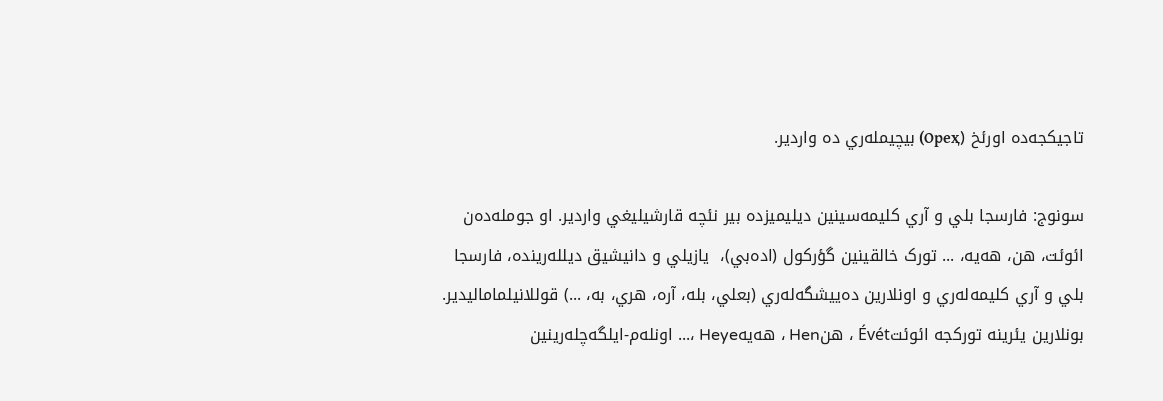تاجيکجه‌ده اورئخ (Oреҳ) بيچيمله‌ري ده واردير.

سونوج: فارسجا بلي و آري کليمه‌سينين ديليميزده بير نئچه قارشيليغي واردير. او جومله‌ده‌ن ائوئت، هن، هه‌يه، ... تورک خالقينين گؤرکول (اده‌بي)،  يازيلي و دانيشيق ديلله‌رينده، فارسجا بلي و آري کليمه‌له‌ري و اونلارين ده‌ييشگه‌له‌ري (بعلي، بله، آره، هري، به، ...) قوللانيلماماليدير. بونلارين يئرينه تورکجه ائوئتÉvét ، هنHen ، هه‌يهHeye ،... اونله‌م-ايلگه‌چله‌رينين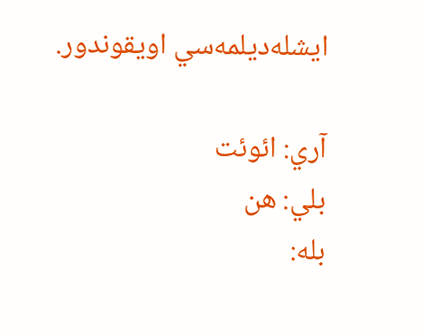ايشله‌ديلمه‌سي اويقوندور.

آري: ائوئت
بلي: هن
بله: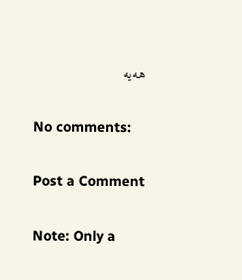هه‌يه

No comments:

Post a Comment

Note: Only a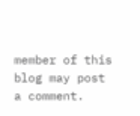member of this blog may post a comment.